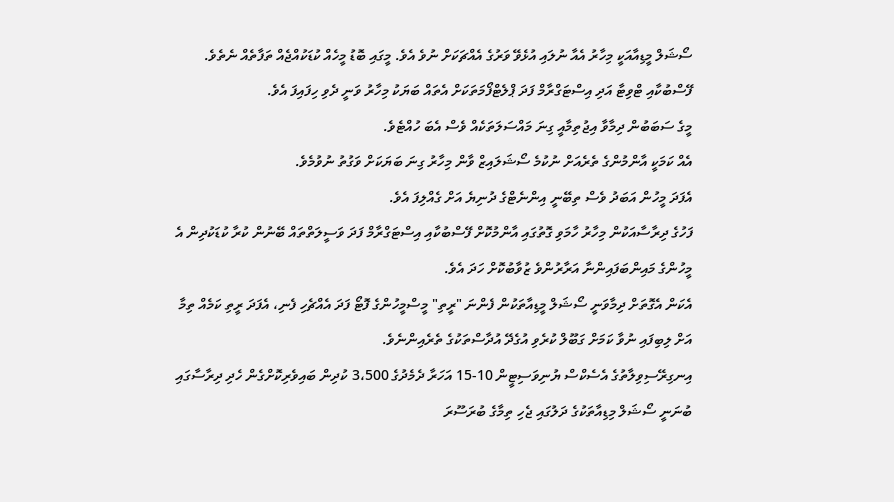ސޯޝަލް މީޑިއާއަކީ މިހާރު އެއާ ނުލައި އުޅެވޭ ވަރުގެ އެއްޗަކަށް ނުވެ އެވެ. މީގައި ބޮޑު މީހެއް ކުޑަކުއްޖެއް ތަފާތެއް ނެތެވެ. ފޭސްބުކާއި ޓްވިޓާ އަދި އިސްޓަގްރާމް ފަދަ ޕްލެޓްފޯމަތަކަށް އެތައް ބަޔަކު މިހާރު ވަނީ ދެވި ހިފައިފަ އެވެ.
މީގެ ސަބަބުން ދިމާވާ އިޖުތިމާއީ ގިނަ މައްސަލަތަކެއް ވެސް އެބަ ހުއްޓެވެ.
އެއް ކަމަކީ އާންމުންގެ ތެރެއަށް ނުކުމެ ސޯޝަލައިޒް ވާން މިހާރު ގިނަ ބަޔަކަށް ވަގުތު ނުވުމެވެ.
އެފަދަ މީހުން އަބަދު ވެސް ތިބޭނީ އިންނެޓްގެ ދުނިޔެ އަށް ގެއްލިފަ އެވެ.
ފަހުގެ ދިރާސާއަކުން މިހާރު ހާމަވި ގޮތުގައި އާންމުކޮށް ފޭސްބުކާއި އިސްޓަގްރާމް ފަދަ ވަސީލަތްތައް ބޭނުން ކުރާ ކުޑަކުދިން އެ މީހުންގެ މައިންބަފައިންނާ އަރާރުންވެ ޒުވާބުކޮށް ހަދަ އެވެ.
އެކަން އެގޮތަށް ދިމާވަނީ ސޯޝަލް މީޑިއާތަކުން ފެންނަ "ރީތި" މީސްމީހުންގެ ފޮޓޯ ފަދަ އެއްޗެހި ފެނި، އެފަދަ ރީތި ކަމެއް ތިމާ އަށް ލިބިފައި ނުވާ ކަމަށް ގަބޫލް ކުރެވި އުގެދޭ އުދާސްތަކުގެ ތެރެއިންނެވެ.
އިނގިރޭސިވިލާތުގެ އެސެކްސް ޔުނިވަސިޓީން 10-15 އަހަރާ ދެމެދުގެ 3،500 ކުދިން ބައިވެރިކޮށްގެން ހެދި ދިރާސާގައި ބުނަނީ ސޯޝަލް މިޑިއާތަކުގެ ދަލުގައި ޖެހި ތިމާގެ ބުރަސޫރަ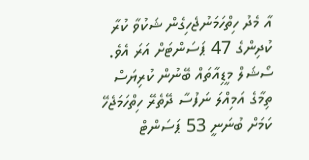އާ މެދު ހިތްހަމަނުޖެހިގެން ޝަކުވާ ކުރާ ކުދިންގެ 47 ޕަސަންޓަށް އަރަ އެވެ.
ސޯޝަލް މީޑިއާތައް ބޭނުން ކުރިޔަސް ތިމާގެ އަމިއްލަ ނަފުސާ ދޭތެރޭ ހިތްހަމަޖެހޭ ކަމަށް ބުނަނީ 53 ޕަސަންޓް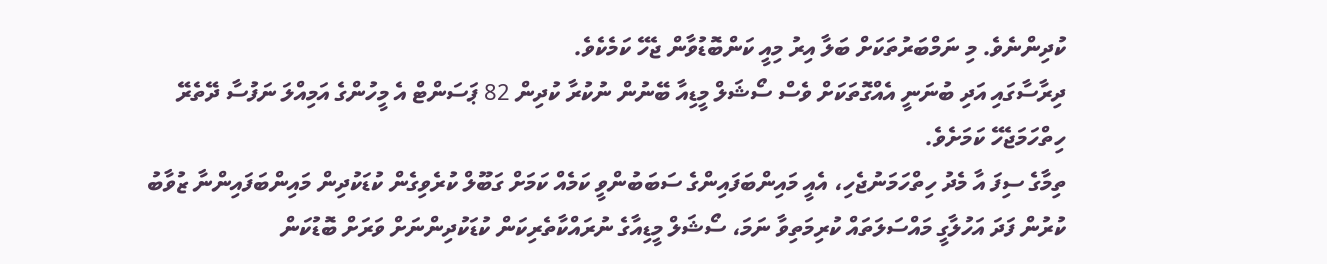ކުދިންނެވެ. މި ނަމްބަރުތަކަށް ބަލާ އިރު މިއީ ކަންބޮޑުވާން ޖެހޭ ކަމެކެވެ.
ދިރާސާގައި އަދި ބުނަނީ އެއްގޮތަކަށް ވެސް ސޯޝަލް މީޑިއާ ބޭނުން ނުކުރާ ކުދިން 82 ޕަސަންޓް އެ މީހުންގެ އަމިއްލަ ނަފުސާ ދޭތެރޭ ހިތްހަމަޖެހޭ ކަމަށެވެ.
ތިމާގެ ސިފަ އާ މެދު ހިތްހަމަނުޖެހި، އެއީ މައިންބަފައިންގެ ސަބަބުންވީ ކަމެއް ކަމަށް ގަބޫލް ކުރެވިގެން ކުޑަކުދިން މައިންބަފައިންނާ ޒުވާބު ކުރުން ފަދަ އަހުލާގީ މައްސަލަތައް ކުރިމަތިވާ ނަމަ، ސޯޝަލް މީޑިއާގެ ނުރައްކާތެރިކަން ކުޑަކުދިންނަށް ވަރަށް ބޮޑުކަން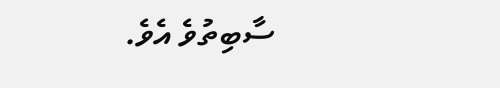ސާބިތުވެ އެވެ.